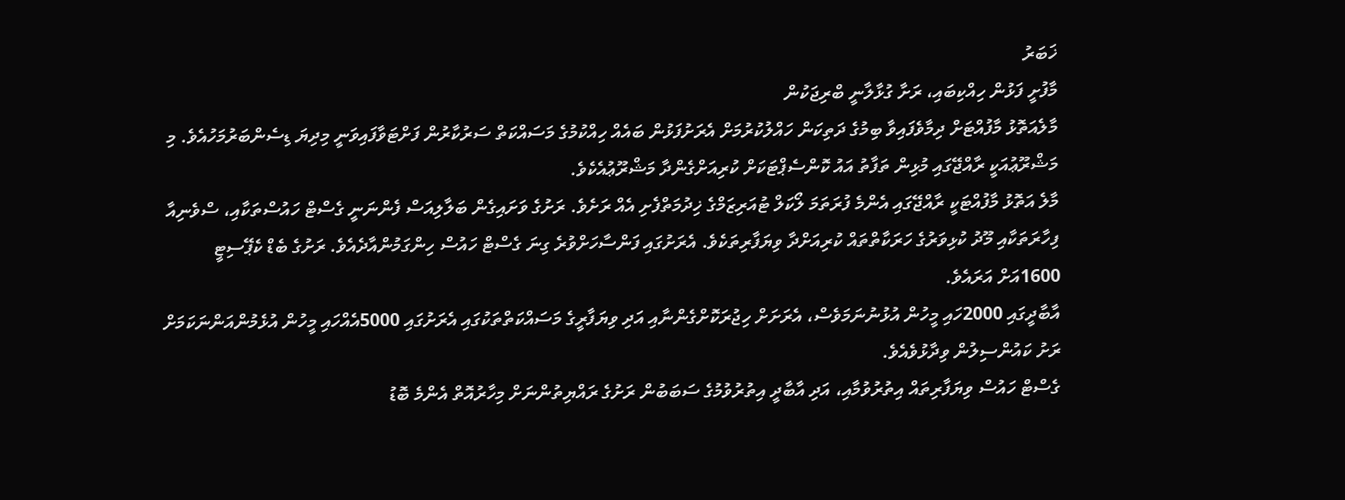ޚަބަރު
މާފުށީ ފަޅުން ހިއްކިބައި، ރަށާ ގުޅާލާނީ ބްރިޖަކުން
މާލެއަތޮޅު މާފުއްޓަށް ދިމާވެފައިވާ ބިމުގެ ދަތިކަން ހައްލުކުރުމަށް އެރަށުފަޅުން ބައެއް ހިއްކުމުގެ މަސައްކަތް ސަރުކާރުން ފަށްޓަވާފައިވަނީ މިދިޔަ ޑިސެންބަރުމަހުއެވެ. މި މަޝްރޫޢުއަކީ ރާއްޖޭގައި މުޅިން ތަފާތު އައު ކޮންސެޕްޓަކަށް ކުރިއަށްގެންދާ މަޝްރޫޢުއެކެވެ.
މާލެ އަތޮޅު މާފުއްޓަކީ ރާއްޖޭގައި އެންމެ ފުރަތަމަ ލޯކަލް ޓުއަރިޒަމްގެ ޚިދުމަތްފެށި އެއް ރަށެވެ. ރަށުގެ ވަށައިގެން ބަލާލިއަސް ފެންނަނީ ގެސްޓް ހައުސްތަކާއި، ސްވެނިއާ ފިހާރަތަކާއި މޫދު ކުޅިވަރުގެ ހަރަކާތްތައް ކުރިއަށްދާ ވިޔަފާރިތަކެވެ. އެރަށުގައި ފަންސާހަށްވުރެ ގިނަ ގެސްޓް ހައުސް ހިންގަމުންއާދެއެވެ. ރަށުގެ ބެޑް ކެޕޭސިޓީ 1600އަށް އަރައެވެ.
އާބާދީގައި 2000ހައި މީހުން އުޅުނުނަމަވެސް، އެރަށަށް ހިޖުރަކޮށްގެންނާއި އަދި ވިޔަފާރީގެ މަސައްކަތްތަކުގައި އެރަށުގައި 5000އެއްހައި މީހުން އުޅެމުންއަންނަކަމަށް ރަށު ކައުންސިލުން ވިދާޅުވެއެވެ.
ގެސްޓް ހައުސް ވިޔަފާރިތައް އިތުރުވުމާއި، އަދި އާބާދީ އިތުރުވުމުގެ ސަބަބުން ރަށުގެ ރައްޔިތުންނަށް މިހާރުއޮތް އެންމެ ބޮޑު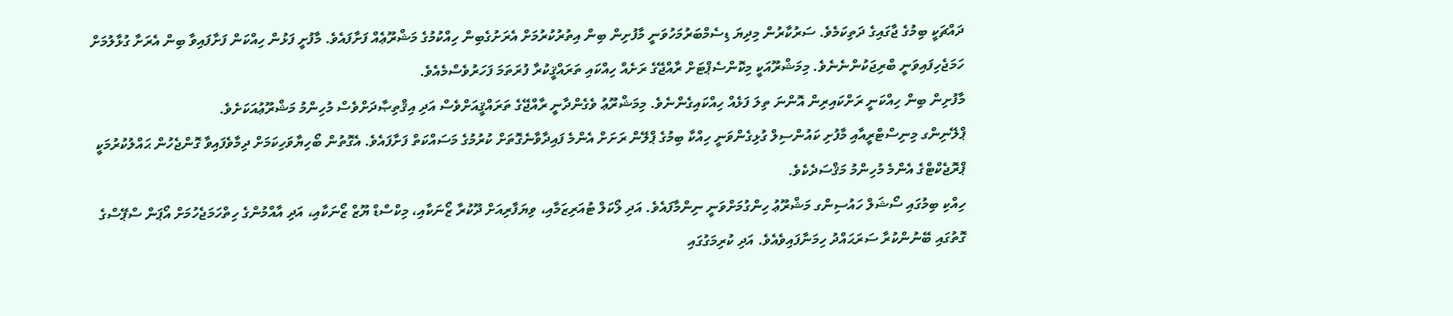ދައްޗަކީ ބިމުގެ ޖާގައިގެ ދަތިކަމެވެ. ސަރުކާރުން މިދިޔަ ޑިސެމްބަރުމަހުވަނީ މާފުށިން ބިން އިތުރުކުރުމަށް އެރަށުގެބިން ހިއްކުމުގެ މަޝްރޫޢެއް ފަށާފައެވެ. މާފުށީ ފަޅުން ހިއްކަން ފަށާފައިވާ ބިން އެރަށާ ގުޅާލުމަށް ހަމަޖެހިފައިވަނީ ބްރިޖަކުންނެނެވެ. މިމަޝްރޫއަކީ މިކޮންސެޕްޓަށް ރާއްޖޭގެ ރަށެއް ހިއްކައި ތަރައްޤީކުރާ ފުރަތަމަ ފަހަރުވެސްމެއެވެ.
މާފުށިން ބިން ހިއްކަނީ ރަށްކައިރިން އޮންނަ ތިލަ ފަޅެއް ހިއްކައިގެންނެވެ. މިމަޝްރޫޢު ވެގެންދާނީ ރާއްޖޭގެ ތަރައްޤީއަށްވެސް އަދި އިޤްތިޞާދަށްވެސް މުހިންމު މަޝްރޫޢުއަކަށެވެ.
ޕްލޭނިންގ މިނިސްޓްރީއާއި މާފުށި ކައުންސިލް ގުޅިގެންވަނީ ހިއްކާ ބިމުގެ ޕްލޭން ރަށަށް އެންމެ ފައިދާވާނެގޮތަށް ކުރުމުގެ މަސައްކަތް ފަށާފައެވެ. އެގޮތުން ބޯހިޔާވަހިކަމަށް ދިމާވެފައިވާ ގޮންޖެހުން ޙައްލުކުރުމަކީ ޕްރޮޖެކްޓްގެ އެންމެ މުހިންމު މަޤްސަދެކެވެ.
ހިއްކި ބިމުގައި ސޯޝަލް ހައުސިންގ މަޝްރޫޢު ހިންގުމަށްވަނީ ނިންމާފައެވެ. އަދި ލޯކަލް ޓުއަރިޒަމާއި، ވިޔަފާރިއަށް ދޫކުރާ ޒޯނަކާއި، މިކްސްޑް ޔޫޒް ޒޯނަކާއި، އަދި އާއްމުންގެ ހިތްހަމަޖެހުމަށް އޯޕަން ސްޕޭސްގެ ގޮތުގައި ބޭނުންކުރާ ސަރަޙައްދު ހިމަނާފައިވެއެވެ. އަދި ކުރިމަގުގައި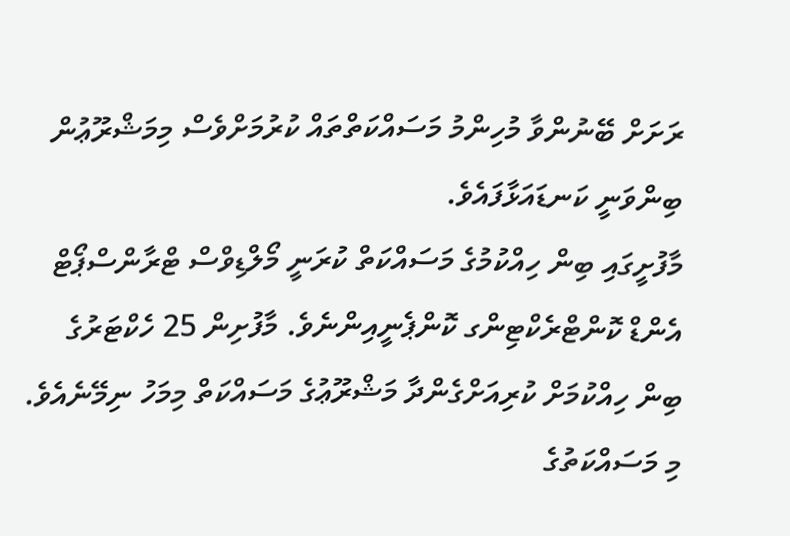ރަށަށް ބޭނުންވާ މުހިންމު މަސައްކަތްތައް ކުރުމަށްވެސް މިމަޝްރޫޢުން ބިންވަނީ ކަނޑައަޅާފައެވެ.
މާފުށީގައި ބިން ހިއްކުމުގެ މަސައްކަތް ކުރަނީ މޯލްޑިވްސް ޓްރާންސްޕޯޓް އެންޑް ކޮންޓްރެކްޓިންގ ކޮންޕެނީއިންނެވެ. މާފުށިން 25 ހެކްޓަރުގެ ބިން ހިއްކުމަށް ކުރިއަށްގެންދާ މަޝްރޫޢުގެ މަސައްކަތް މިމަހު ނިމޭނެއެވެ. މި މަސައްކަތުގެ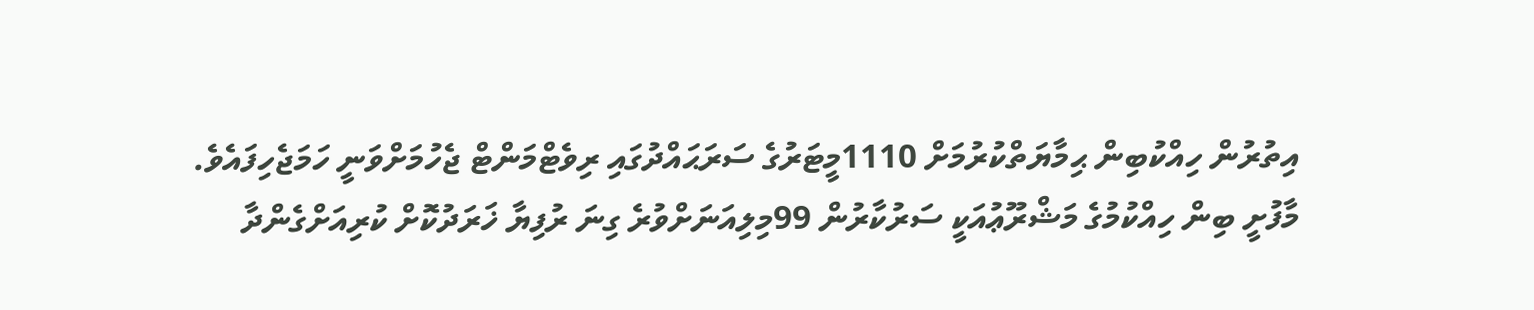އިތުރުން ހިއްކުބިން ޙިމާޔަތްކުރުމަށް 1110މީޓަރުގެ ސަރަޙައްދުގައި ރިވެޓްމަންޓް ޖެހުމަށްވަނީ ހަމަޖެހިފައެވެ.
މާފުށީ ބިން ހިއްކުމުގެ މަޝްރޫޢުއަކީ ސަރުކާރުން 99މިލިއަނަށްވުރެ ގިނަ ރުފިޔާ ޚަރަދުކޮށް ކުރިއަށްގެންދާ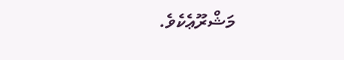މަޝްރޫޢެކެވެ.